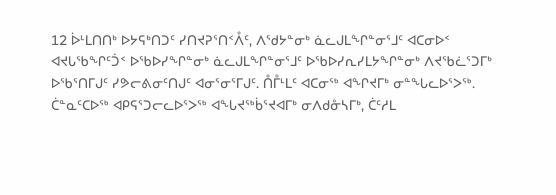12 ᐆᒻᒪᑎᑎᒃ ᐅᔭᕋᒃᑎᑐᑦ ᓯᑎᔪᕈᕐᑎᑉᐰᑦ, ᐱᖁᔭᓐᓂᒃ ᓈᓚᒍᒪᖏᓐᓂᕐᒧᑦ ᐊᑕᓂᐅᑉ ᐊᔪᒐᖃᖏᑦᑑᑉ ᐅᖃᐅᓯᖏᓐᓂᒃ ᓈᓚᒍᒪᖏᓐᓂᕐᒧᑦ ᐅᖃᐅᓯᕆᓯᒪᔭᖏᓐᓂᒃ ᐱᔪᖃᓛᕐᑐᒥᒃ ᐅᖃᕐᑎᒥᒍᑦ ᓯᕗᓕᕕᓂᑦᑎᒍᑦ ᐊᓂᕐᓂᕐᒥᒍᑦ. ᑍᒤᒻᒪᑦ ᐊᑕᓂᖅ ᐊᖏᔪᒥᒃ ᓂᓐᖓᓚᐅᕐᐳᖅ.
ᑖᓐᓇᑦᑕᐅᖅ ᐊᑭᕋᕐᑐᓕᓚᐅᕐᐳᖅ ᐊᖓᔪᖅᑳᕐᔪᐊᒥᒃ ᓂᐱᑯᓁᓴᒥᒃ, ᑖᑦᓱᒪ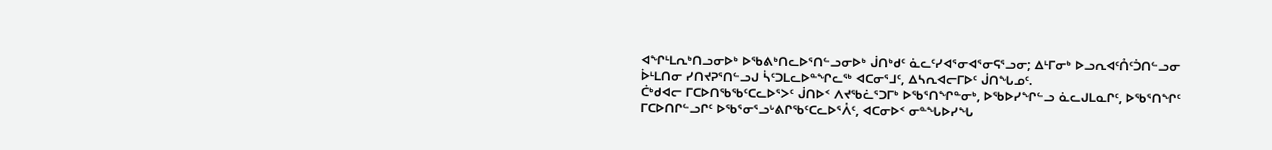ᐊᖏᒻᒪᕆᒃᑎᓗᓂᐅᒃ ᐅᖃᕕᒃᑎᓚᐅᕐᑎᓪᓗᓂᐅᒃ ᒎᑎᒃᑯᑦ ᓈᓚᑦᓯᐊᕐᓂᐊᕐᓂᕋᕐᓗᓂ; ᐃᒻᒥᓂᒃ ᐅᓗᕆᐊᑦᑍᑦᑑᑎᓪᓗᓂ ᐆᒻᒪᑎᓂ ᓯᑎᔪᕈᕐᑎᓪᓗᒍ ᓵᑦᑐᒪᓚᐅᓐᖏᓚᖅ ᐊᑕᓂᕐᒧᑦ, ᐃᓴᕆᐊᓕᒥᐅᑦ ᒎᑎᖓᓄᑦ.
ᑖᒃᑯᐊᓕ ᒥᑕᐅᑎᖃᖃᑦᑕᓚᐅᕐᐳᑦ ᒎᑎᐅᑉ ᐱᔪᖃᓛᕐᑐᒥᒃ ᐅᖃᕐᑎᖏᓐᓂᒃ, ᐅᖃᐅᓯᖏᓪᓗ ᓈᓚᒍᒪᓇᒋᑦ, ᐅᖃᕐᑎᖏᑦ ᒥᑕᐅᑎᒋᓪᓗᒋᑦ ᐅᖃᕐᓂᕐᓗᒡᕕᒋᖃᑦᑕᓚᐅᕐᐰᑦ, ᐊᑕᓂᐅᑉ ᓂᓐᖓᐅᓯᖓ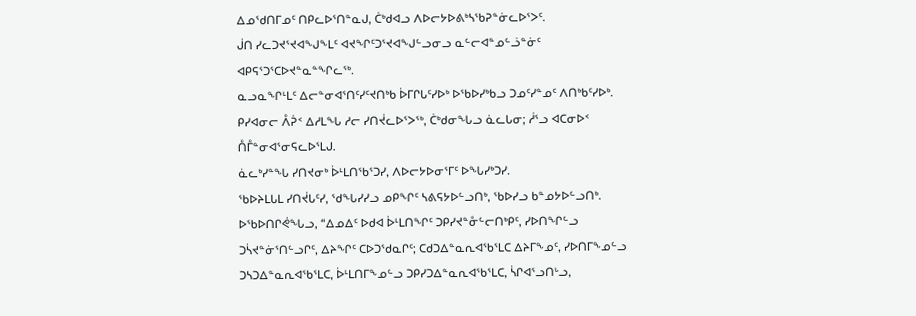ᐃᓄᖁᑎᒥᓄᑦ ᑎᑭᓚᐅᕐᑎᓐᓇᒍ, ᑖᒃᑯᐊᓗ ᐱᐅᓕᔭᐅᕕᒃᓴᖃᕈᓐᓃᓚᐅᕐᐳᑦ.
ᒎᑎ ᓯᓚᑐᔪᕐᔪᐊᖑᖕᒪᑦ ᐊᔪᖏᑦᑐᕐᔪᐊᖑᓪᓗᓂᓗ ᓇᓪᓕᐊᓐᓄᓪᓘᓐᓃᑦ ᐊᑭᕋᕐᑐᕐᑕᐅᔪᓐᓇᓐᖏᓚᖅ.
ᓇᓗᓇᖏᒻᒪᑦ ᐃᓕᓐᓂᐊᕐᑎᑦᓯᑦᔪᑎᒃᑲ ᐆᒥᒋᒐᑦᓯᐅᒃ ᐅᖃᐅᓯᒃᑲᓗ ᑐᓄᑦᓯᓐᓄᑦ ᐱᑎᒃᑲᑦᓯᐅᒃ.
ᑭᓯᐊᓂᓕ ᐰᕉᑉ ᐃᓱᒪᖓ ᓱᓕ ᓯᑎᔫᓚᐅᕐᐳᖅ, ᑖᒃᑯᓂᖓᓗ ᓈᓚᒐᓂ; ᓲᕐᓗ ᐊᑕᓂᐅᑉ ᑍᒤᓐᓂᐊᕐᓂᕋᓚᐅᕐᒪᒍ.
ᓈᓚᒃᓯᓐᖓ ᓯᑎᔪᓂᒃ ᐆᒻᒪᑎᖃᕐᑐᓯ, ᐱᐅᓕᔭᐅᓂᕐᒥᑦ ᐅᖓᓯᒃᑐᓯ.
ᖃᐅᔨᒪᒐᒪ ᓯᑎᔫᒐᑦᓯ, ᖁᖓᓯᓯᓗ ᓄᑭᖏᑦ ᓴᕕᕋᔭᐅᓪᓗᑎᒃ, ᖃᐅᓯᓗ ᑲᓐᓄᔭᐅᓪᓗᑎᒃ.
ᐅᖃᐅᑎᒋᕚᖓᓗ, “ᐃᓄᐃᑦ ᐅᑯᐊ ᐆᒻᒪᑎᖏᑦ ᑐᑭᓯᔪᓐᓁᓪᓕᑎᒃᑭᑦ, ᓯᐅᑎᖏᓪᓗ ᑐᓵᔪᓐᓃᕐᑎᓪᓗᒋᑦ, ᐃᔨᖏᑦ ᑕᐅᑐᖁᓇᒋᑦ; ᑕᑯᑐᐃᓐᓇᕆᐊᖃᕐᒪᑕ ᐃᔨᒥᖕᓄᑦ, ᓯᐅᑎᒥᖕᓄᓪᓗ ᑐᓴᑐᐃᓐᓇᕆᐊᖃᕐᒪᑕ, ᐆᒻᒪᑎᒥᖕᓄᓪᓗ ᑐᑭᓯᑐᐃᓐᓇᕆᐊᖃᕐᒪᑕ, ᓵᒋᐊᕐᓗᑎᒡᓗ,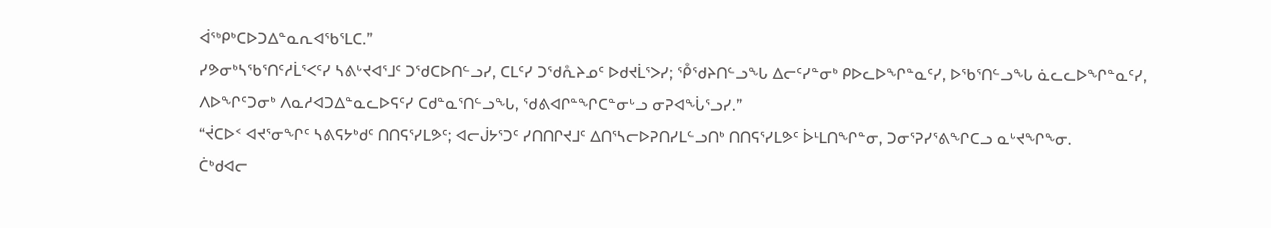ᐋᖅᑭᒃᑕᐅᑐᐃᓐᓇᕆᐊᖃᕐᒪᑕ.”
ᓯᕗᓂᒃᓴᖃᕐᑎᑦᓱᒫᕐᐸᑦᓯ ᓴᕕᒡᔪᐊᕐᒧᑦ ᑐᖁᑕᐅᑎᓪᓗᓯ, ᑕᒪᑦᓯ ᑐᖁᕅᔨᓄᑦ ᐅᑯᔪᒫᕐᐳᓯ; ᕾᖁᔨᑎᓪᓗᖓ ᐃᓕᑦᓯᓐᓂᒃ ᑭᐅᓚᐅᖏᓐᓇᑦᓯ, ᐅᖃᕐᑎᓪᓗᖓ ᓈᓚᓚᐅᖏᓐᓇᑦᓯ, ᐱᐅᖏᑦᑐᓂᒃ ᐱᓇᓱᐊᑐᐃᓐᓇᓚᐅᕋᑦᓯ ᑕᑯᓐᓇᕐᑎᓪᓗᖓ, ᖁᕕᐊᒋᓐᖏᑕᓐᓂᒡᓗ ᓂᕈᐊᖔᕐᓗᓯ.”
“ᔫᑕᐅᑉ ᐊᔪᕐᓂᖏᑦ ᓴᕕᕋᔭᒃᑯᑦ ᑎᑎᕋᕐᓯᒪᕗᑦ; ᐊᓕᒎᔭᕐᑐᑦ ᓯᑎᑎᒋᔪᒧᑦ ᐃᑎᕐᓴᓕᐅᕈᑎᓯᒪᓪᓗᑎᒃ ᑎᑎᕋᕐᓯᒪᕗᑦ ᐆᒻᒪᑎᖏᓐᓂ, ᑐᓂᕐᕈᓯᕐᕕᖏᑕᓗ ᓇᒡᔪᖏᖕᓂ.
ᑖᒃᑯᐊᓕ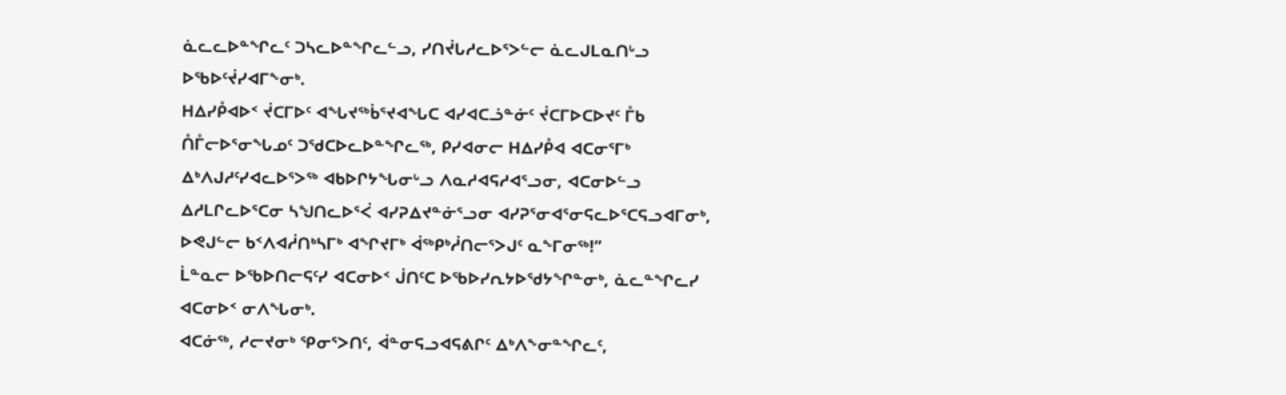ᓈᓚᓚᐅᓐᖏᓚᑦ ᑐᓴᓚᐅᓐᖏᓚᓪᓗ, ᓯᑎᔫᒐᓱᓚᐅᕐᐳᓪᓕ ᓈᓚᒍᒪᓇᑎᒡᓗ ᐅᖃᐅᑦᔫᓯᐊᒥᖕᓂᒃ.
ᕼᐃᓯᑬᐊᐅᑉ ᔫᑕᒥᐅᑦ ᐊᖓᔪᖅᑳᕐᔪᐊᖓᑕ ᐊᓯᐊᑕᓘᓐᓃᑦ ᔫᑕᒥᐅᑕᐅᔪᑦ ᒤᑲ ᑍᒤᓕᐅᕐᓂᖓᓄᑦ ᑐᖁᑕᐅᓚᐅᓐᖏᓚᖅ, ᑭᓯᐊᓂᓕ ᕼᐃᓯᑬᐊ ᐊᑕᓂᕐᒥᒃ ᐃᒃᐱᒍᓱᑦᓯᐊᓚᐅᕐᐳᖅ ᐊᑲᐅᒋᔭᖓᓂᒡᓗ ᐱᓇᓱᐊᕋᓱᐊᕐᓗᓂ, ᐊᑕᓂᐅᓪᓗ ᐃᓱᒪᒋᓚᐅᕐᑕᓂ ᓴᖑᑎᓚᐅᕐᐹ ᐊᓯᕈᐃᔪᓐᓃᕐᓗᓂ ᐊᓯᕈᕐᓂᐊᕐᓂᕋᓚᐅᕐᑕᕋᓗᐊᒥᓂᒃ, ᐅᕙᒍᓪᓕ ᑲᑉᐱᐊᓲᑎᒃᓴᒥᒃ ᐊᖏᔪᒥᒃ ᐋᖅᑭᒃᓲᑎᓕᕐᐳᒍᑦ ᓇᖕᒥᓂᖅ!”
ᒫᓐᓇᓕ ᐅᖃᐅᑎᓕᕋᑦᓯ ᐊᑕᓂᐅᑉ ᒎᑎᑦᑕ ᐅᖃᐅᓯᕆᔭᐅᖁᔭᖏᓐᓂᒃ, ᓈᓚᓐᖏᓚᓯ ᐊᑕᓂᐅᑉ ᓂᐱᖓᓂᒃ.
ᐊᑕᓃᖅ, ᓱᓕᔪᓂᒃ ᕿᓂᕐᐳᑎᑦ, ᐋᓐᓂᕋᓗᐊᕋᕕᒋᑦ ᐃᒃᐱᖕᓂᓐᖏᓚᑦ,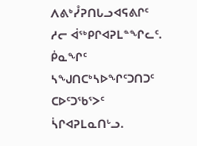ᐱᕕᒃᓮᕈᑎᒐᓗᐊᕋᕕᒋᑦ ᓱᓕ ᐋᖅᑭᒋᐊᕈᒪᓐᖏᓚᑦ. ᑮᓇᖏᑦ ᓴᖑᑎᑕᒃᓴᐅᖏᑦᑐᑎᑐᑦ ᑕᐅᑦᑐᖃᕐᐳᑦ ᓵᒋᐊᕈᒪᓇᑎᒡᓗ.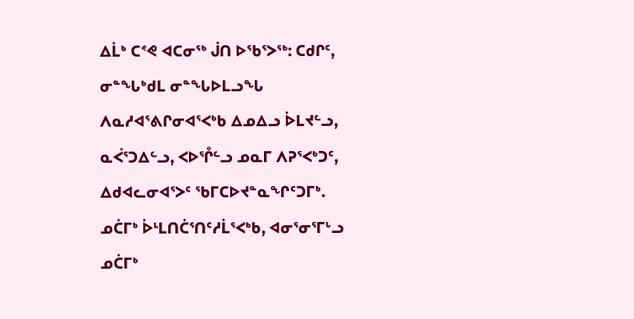ᐃᒫᒃ ᑕᕝᕙ ᐊᑕᓂᖅ ᒎᑎ ᐅᖃᕐᐳᖅ: ᑕᑯᒋᑦ, ᓂᓐᖓᒃᑯᒪ ᓂᓐᖓᐅᒪᓗᖓ ᐱᓇᓱᐊᕐᕕᒋᓂᐊᕐᐸᒃᑲ ᐃᓄᐃᓗ ᐆᒪᔪᓪᓗ, ᓇᐹᕐᑐᐃᓪᓗ, ᐸᐅᕐᒊᓪᓗ ᓄᓇᒥ ᐱᕈᕐᐸᒃᑐᑦ, ᐃᑯᐊᓚᓂᐊᕐᐳᑦ ᖃᒥᑕᐅᔪᓐᓇᖏᑦᑐᒥᒃ.
ᓄᑖᒥᒃ ᐆᒻᒪᑎᑖᕐᑎᑦᓱᒫᕐᐸᒃᑲ, ᐊᓂᕐᓂᕐᒥᒡᓗ ᓄᑖᒥᒃ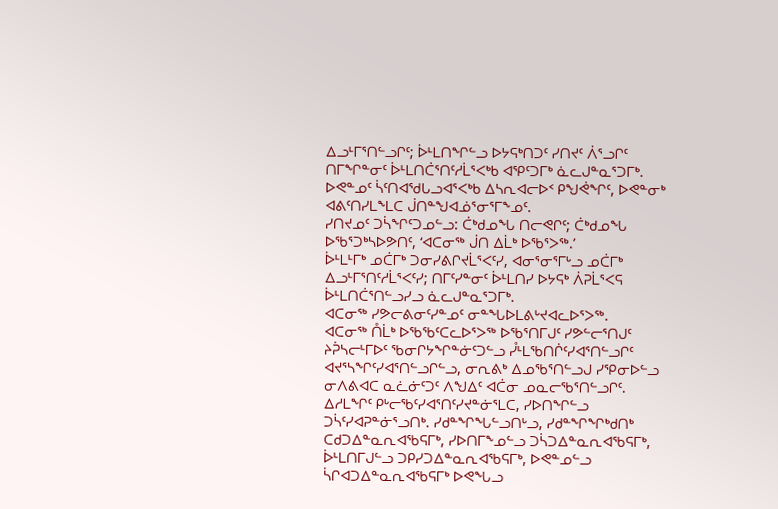ᐃᓗᒻᒥᕐᑎᓪᓗᒋᑦ; ᐆᒻᒪᑎᖏᓪᓗ ᐅᔭᕋᒃᑎᑐᑦ ᓯᑎᔪᑦ ᐲᕐᓗᒋᑦ ᑎᒥᖏᓐᓂᑦ ᐆᒻᒪᑎᑖᕐᑎᑦᓱᒫᕐᐸᒃᑲ ᐊᕿᑦᑐᒥᒃ ᓈᓚᒍᓐᓇᕐᑐᒥᒃ.
ᐅᕙᓐᓄᑦ ᓵᑦᑎᐊᖁᒐᓗᐊᕐᐸᒃᑲ ᐃᓴᕆᐊᓕᐅᑉ ᑭᖑᕚᖏᑦ, ᐅᕙᓐᓂᒃ ᐊᕕᑦᑎᓯᒪᖕᒪᑕ ᒎᑎᓐᖑᐊᓅᕐᓂᕐᒥᖕᓄᑦ.
ᓯᑎᔪᓄᑦ ᑐᓵᖏᑦᑐᓄᓪᓗ: ᑖᒃᑯᓄᖓ ᑎᓕᕙᒋᑦ; ᑖᒃᑯᓄᖓ ᐅᖃᕐᑐᒃᓴᐅᕗᑎᑦ, ‘ᐊᑕᓂᖅ ᒎᑎ ᐃᒫᒃ ᐅᖃᕐᐳᖅ.’
ᐆᒻᒪᒻᒥᒃ ᓄᑖᒥᒃ ᑐᓂᓯᕕᒋᔪᒫᕐᐸᑦᓯ, ᐊᓂᕐᓂᕐᒥᒡᓗ ᓄᑖᒥᒃ ᐃᓗᒻᒥᕐᑎᑦᓱᒫᕐᐸᑦᓯ; ᑎᒥᑦᓯᓐᓂᑦ ᐆᒻᒪᑎᓯ ᐅᔭᕋᒃ ᐲᕈᒫᕐᐸᕋ ᐆᒻᒪᑎᑖᕐᑎᓪᓗᓯᓗ ᓈᓚᒍᓐᓇᕐᑐᒥᒃ.
ᐊᑕᓂᖅ ᓯᕗᓕᕕᓂᑦᓯᓐᓄᑦ ᓂᓐᖓᐅᒪᕕᒡᔪᐊᓚᐅᕐᐳᖅ.
ᐊᑕᓂᖅ ᑍᒫᒃ ᐅᖃᖃᑦᑕᓚᐅᕐᐳᖅ ᐅᖃᕐᑎᒥᒍᑦ ᓯᕗᓪᓕᕐᑎᒍᑦ ᔨᕉᓴᓕᒻᒥᐅᑦ ᖃᓂᒋᔭᖏᓐᓃᑦᑐᓪᓗ ᓮᒻᒪᖃᑎᒌᑦᓯᐊᕐᑎᓪᓗᒋᑦ ᐊᔪᕐᓴᖏᑦᓯᐊᕐᑎᓪᓗᒋᓪᓗ, ᓂᕆᕕᒃ ᐃᓄᖃᕐᑎᓪᓗᒍ ᓯᕿᓂᐅᓪᓗ ᓂᐱᕕᐊᑕ ᓇᓛᓃᑦᑐᑦ ᐱᖑᐃᑦ ᐊᑖᓂ ᓄᓇᓕᖃᕐᑎᓪᓗᒋᑦ.
ᐃᓱᒪᖏᑦ ᑭᒡᓕᖃᑦᓯᐊᕐᑎᑦᓯᔪᓐᓃᕐᒪᑕ, ᓯᐅᑎᖏᓪᓗ ᑐᓵᑦᓯᐊᕈᓐᓃᕐᓗᑎᒃ. ᓯᑯᓐᖏᖓᓪᓗᑎᒡᓗ, ᓯᑯᓐᖏᖏᒃᑯᑎᒃ ᑕᑯᑐᐃᓐᓇᕆᐊᖃᕋᒥᒃ, ᓯᐅᑎᒥᖕᓄᓪᓗ ᑐᓵᑐᐃᓐᓇᕆᐊᖃᕋᒥᒃ, ᐆᒻᒪᑎᒥᒍᓪᓗ ᑐᑭᓯᑐᐃᓐᓇᕆᐊᖃᕋᒥᒃ, ᐅᕙᓐᓄᓪᓗ ᓵᒋᐊᑐᐃᓐᓇᕆᐊᖃᕋᒥᒃ ᐅᕙᖓᓗ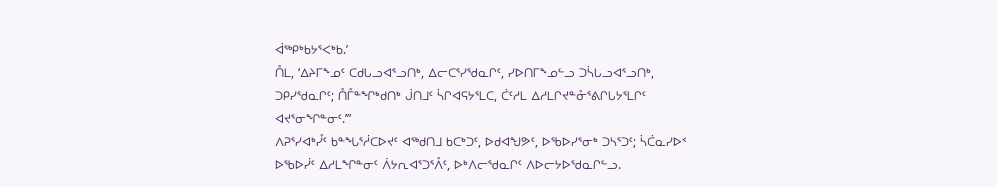ᐋᖅᑭᒃᑲᔭᕐᐸᒃᑲ.’
ᑍᒪ, ‘ᐃᔨᒥᖕᓄᑦ ᑕᑯᒐᓗᐊᕐᓗᑎᒃ, ᐃᓕᑕᕐᓯᖁᓇᒋᑦ, ᓯᐅᑎᒥᖕᓄᓪᓗ ᑐᓵᒐᓗᐊᕐᓗᑎᒃ, ᑐᑭᓯᖁᓇᒋᑦ; ᑍᒤᓐᖏᒃᑯᑎᒃ ᒎᑎᒧᑦ ᓵᒋᐊᕋᔭᕐᒪᑕ, ᑖᑦᓱᒪ ᐃᓱᒪᒋᔪᓐᓁᕐᕕᒋᒐᔭᕐᒪᒋᑦ ᐊᔪᕐᓂᖏᓐᓂᑦ.’”
ᐱᕈᕐᓯᐊᒃᓮᑦ ᑲᓐᖓᕐᓲᑕᐅᔪᑦ ᐊᖅᑯᑎᒧ ᑲᑕᒃᑐᑦ, ᐅᑯᐊᖑᕗᑦ, ᐅᖃᐅᓯᕐᓂᒃ ᑐᓴᕐᑐᑦ; ᓵᑖᓇᓯᐅᑉ ᐅᖃᐅᓰᑦ ᐃᓱᒪᖏᓐᓂᑦ ᐲᔭᕆᐊᕐᑐᕐᐰᑦ, ᐅᒃᐱᓕᖁᓇᒋᑦ ᐱᐅᓕᔭᐅᖁᓇᒋᓪᓗ.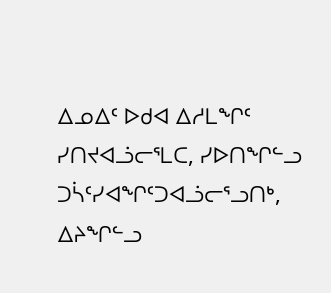ᐃᓄᐃᑦ ᐅᑯᐊ ᐃᓱᒪᖏᑦ ᓯᑎᔪᐊᓘᓕᕐᒪᑕ, ᓯᐅᑎᖏᓪᓗ ᑐᓵᑦᓯᐊᖏᑦᑐᐊᓘᓕᕐᓗᑎᒃ, ᐃᔨᖏᓪᓗ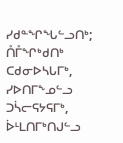ᓯᑯᓐᖏᖓᓪᓗᑎᒃ; ᑍᒤᖏᒃᑯᑎᒃ ᑕᑯᓂᐅᓴᒐᒥᒃ, ᓯᐅᑎᒥᖕᓄᓪᓗ ᑐᓵᓕᕋᔭᕋᒥᒃ, ᐆᒻᒪᑎᒥᒃᑎᒍᓪᓗ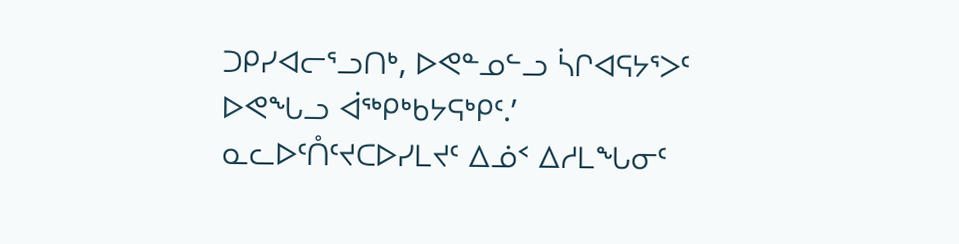ᑐᑭᓯᐊᓕᕐᓗᑎᒃ, ᐅᕙᓐᓄᓪᓗ ᓵᒋᐊᕋᔭᕐᐳᑦ ᐅᕙᖓᓗ ᐋᖅᑭᒃᑲᔭᕋᒃᑭᑦ.’
ᓇᓚᐅᑦᑍᑦᔪᑕᐅᓯᒪᔪᑦ ᐃᓅᑉ ᐃᓱᒪᖓᓂᑦ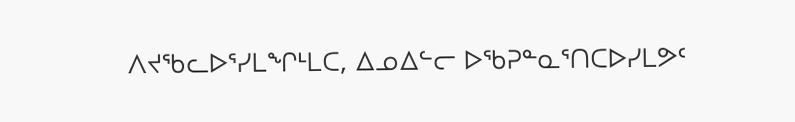ᐱᔪᖃᓚᐅᕐᓯᒪᖏᒻᒪᑕ, ᐃᓄᐃᓪᓕ ᐅᖃᕈᓐᓇᕐᑎᑕᐅᓯᒪᕗᑦ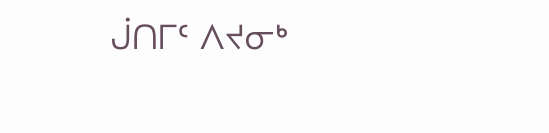ᒎᑎᒥᑦ ᐱᔪᓂᒃ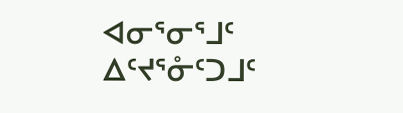ᐊᓂᕐᓂᕐᒧᑦ ᐃᑦᔪᕐᓁᑦᑐᒧᑦ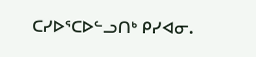ᑕᓯᐅᕐᑕᐅᓪᓗᑎᒃ ᑭᓯᐊᓂ.